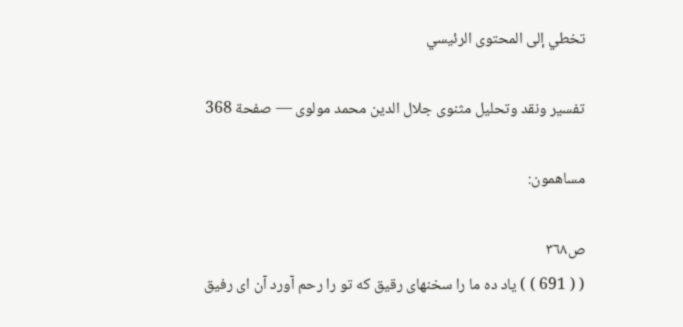تخطي إلى المحتوى الرئيسي

تفسير ونقد وتحليل مثنوى جلال الدين محمد مولوى — صفحة 368

مساهمون:

ص٣٦٨
( ( 691 ) ) ياد ده ما را سخنهاى رقيق كه تو را رحم آورد آن اى رفيق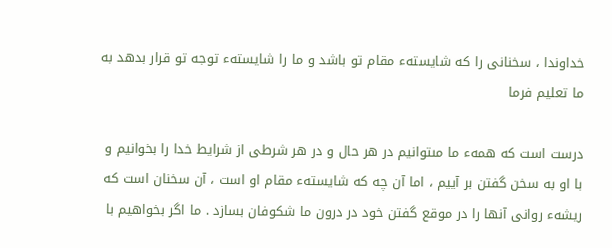خداوندا ، سخنانى را كه شايستهء مقام تو باشد و ما را شايستهء توجه تو قرار بدهد به ما تعليم فرما

درست است كه همهء ما مىتوانيم در هر حال و در هر شرطى از شرايط خدا را بخوانيم و با او به سخن گفتن بر آييم ، اما آن چه كه شايستهء مقام او است ، آن سخنان است كه ريشهء روانى آنها را در موقع گفتن خود در درون ما شكوفان بسازد . ما اگر بخواهيم با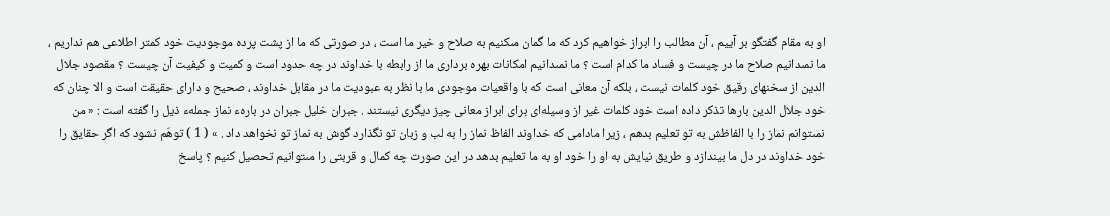او به مقام گفتگو بر آييم ، آن مطالب را ابراز خواهيم كرد كه ما گمان مىكنيم به صلاح و خير ما است ، در صورتى كه ما از پشت پرده موجوديت خود كمتر اطلاعى هم نداريم ، ما نمىدانيم صلاح ما در چيست و فساد ما كدام است ؟ ما نمىدانيم امكانات بهره بردارى ما از رابطه با خداوند در چه حدود است و كميت و كيفيت آن چيست ؟ مقصود جلال الدين از سخنهاى رقيق خود كلمات نيست ، بلكه آن معانى است كه با واقعيات موجودى ما با نظر به عبوديت ما در مقابل خداوند ، صحيح و داراى حقيقت است و الا چنان كه خود جلال الدين بارها تذكر داده است خود كلمات غير از وسيله‌اى براى ابراز معانى چيز ديگرى نيستند . جبران خليل جبران در بارهء نماز جملهء ذيل را گفته است : « من نمىتوانم نماز را با الفاظش به تو تعليم بدهم ، زيرا مادامى كه خداوند الفاظ نماز را به لب و زبان تو نگذارد گوش به نماز تو نخواهد داد . » ( 1 ) توهّم نشود كه اگر حقايق را خود خداوند در دل ما بيندازد و طريق نيايش به او را خود او به ما تعليم بدهد در اين صورت چه كمال و قربتى را مىتوانيم تحصيل كنيم ؟ پاسخ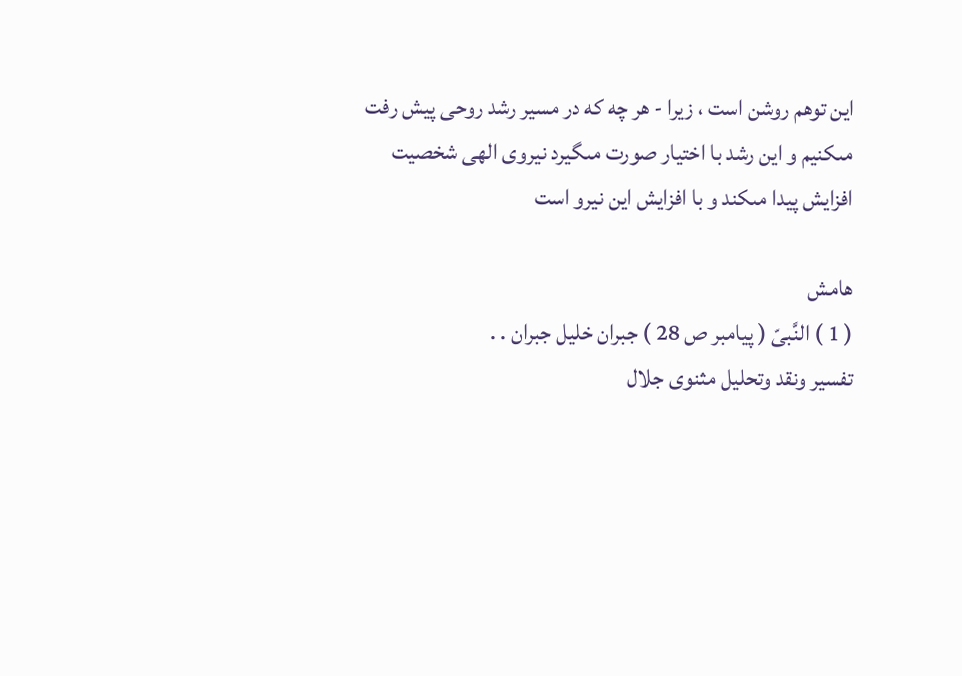اين توهم روشن است ، زيرا - هر چه كه در مسير رشد روحى پيش رفت مىكنيم و اين رشد با اختيار صورت مىگيرد نيروى الهى شخصيت افزايش پيدا مىكند و با افزايش اين نيرو است

هامش
( 1 ) النَّبىّ ( پيامبر ص 28 ) جبران خليل جبران . .
تفسير ونقد وتحليل مثنوى جلال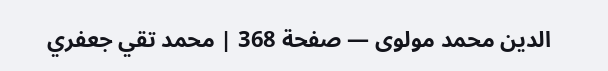الدين محمد مولوى — صفحة 368 | محمد تقي جعفري